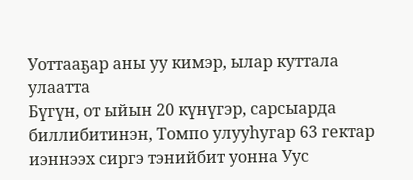Уоттааҕар аны уу кимэр, ылар куттала улаатта
Бүгүн, от ыйын 20 күнүгэр, сарсыарда биллибитинэн, Томпо улууһугар 63 гектар иэннээх сиргэ тэнийбит уонна Уус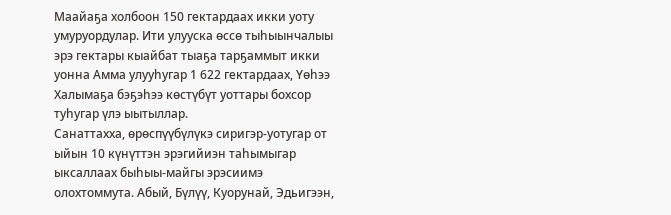Маайаҕа холбоон 150 гектардаах икки уоту умуруордулар. Ити улууска өссө тыһыынчалыы эрэ гектары кыайбат тыаҕа тарҕаммыт икки уонна Амма улууһугар 1 622 гектардаах, Үөһээ Халымаҕа бэҕэһээ көстүбүт уоттары бохсор туһугар үлэ ыытыллар.
Санаттахха, өрөспүүбүлүкэ сиригэр-уотугар от ыйын 10 күнүттэн эрэгийиэн таһымыгар ыксаллаах быһыы-майгы эрэсиимэ олохтоммута. Абый, Бүлүү, Куорунай, Эдьигээн,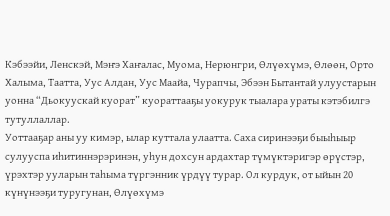Кэбээйи, Ленскэй, Мэҥэ Хаҥалас, Муома, Нерюнгри, Өлүөхүмэ, Өлөөн, Орто Халыма, Таатта, Уус Алдан, Уус Маайа, Чурапчы, Эбээн Бытантай улуустарын уонна “Дьокуускай куорат” куораттааҕы уокурук тыалара ураты кэтэбилгэ тутуллаллар.
Уоттааҕар аны уу кимэр, ылар куттала улаатта. Саха сиринээҕи быыһыыр сулууспа иһитиннэрэринэн, уһун дохсун ардахтар түмүктэригэр өрүстэр, үрэхтэр ууларын таһыма түргэнник үрдүү турар. Ол курдук, от ыйын 20 күнүнээҕи туругунан, Өлүөхүмэ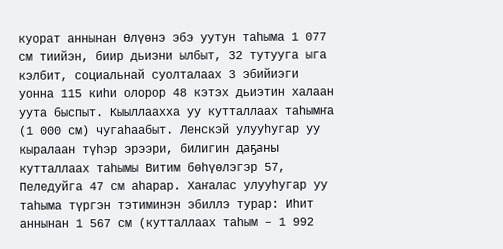куорат аннынан Өлүөнэ эбэ уутун таһыма 1 077 см тиийэн, биир дьиэни ылбыт, 32 тутууга ыга кэлбит, социальнай суолталаах 3 эбийиэги уонна 115 киһи олорор 48 кэтэх дьиэтин халаан уута быспыт. Кыыллаахха уу кутталлаах таһымҥа (1 000 см) чугаһаабыт. Ленскэй улууһугар уу кыралаан түһэр эрээри, билигин даҕаны кутталлаах таһымы Витим бөһүөлэгэр 57, Пеледуйга 47 см аһарар. Хаҥалас улууһугар уу таһыма түргэн тэтиминэн эбиллэ турар: Иһит аннынан 1 567 см (кутталлаах таһым – 1 992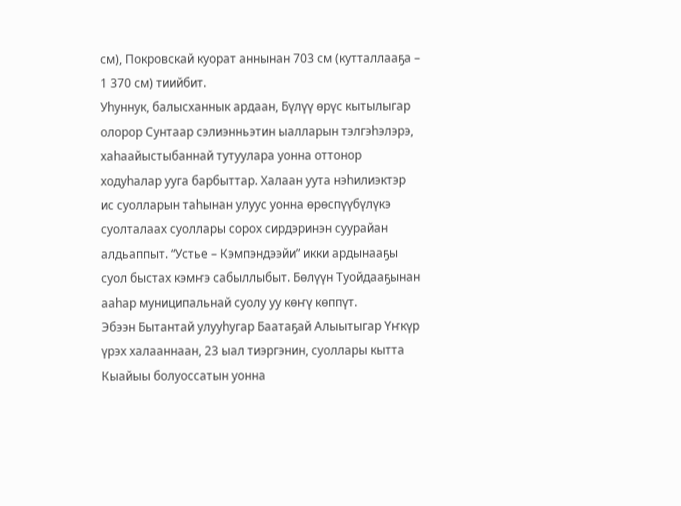см), Покровскай куорат аннынан 703 см (кутталлааҕа – 1 370 см) тиийбит.
Уһуннук, балысханнык ардаан, Бүлүү өрүс кытылыгар олорор Сунтаар сэлиэнньэтин ыалларын тэлгэһэлэрэ, хаһаайыстыбаннай тутуулара уонна оттонор ходуһалар ууга барбыттар. Халаан уута нэһилиэктэр ис суолларын таһынан улуус уонна өрөспүүбүлүкэ суолталаах суоллары сорох сирдэринэн суурайан алдьаппыт. “Устье – Кэмпэндээйи” икки ардынааҕы суол быстах кэмҥэ сабыллыбыт. Бөлүүн Туойдааҕынан ааһар муниципальнай суолу уу көҥү көппүт.
Эбээн Бытантай улууһугар Баатаҕай Алыытыгар Үҥкүр үрэх халааннаан, 23 ыал тиэргэнин, суоллары кытта Кыайыы болуоссатын уонна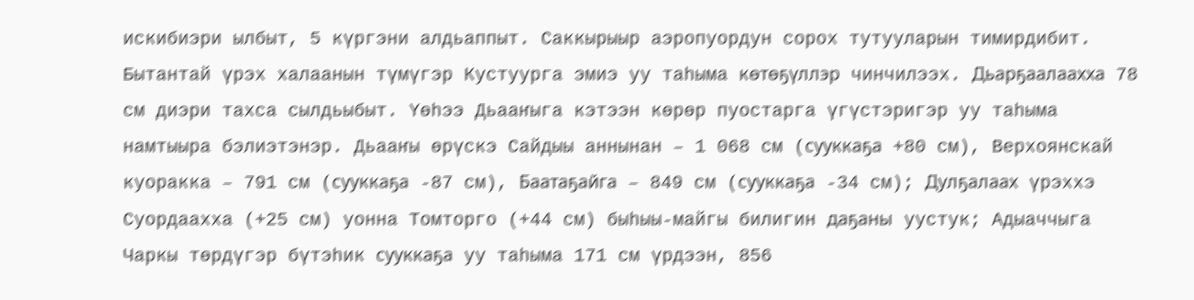искибиэри ылбыт, 5 күргэни алдьаппыт. Саккырыыр аэропуордун сорох тутууларын тимирдибит. Бытантай үрэх халаанын түмүгэр Кустуурга эмиэ уу таһыма көтөҕүллэр чинчилээх. Дьарҕаалаахха 78 см диэри тахса сылдьыбыт. Үөһээ Дьааҥыга кэтээн көрөр пуостарга үгүстэригэр уу таһыма намтыыра бэлиэтэнэр. Дьааҥы өрүскэ Сайдыы аннынан – 1 068 см (сууккаҕа +80 см), Верхоянскай куоракка – 791 см (сууккаҕа -87 см), Баатаҕайга – 849 см (сууккаҕа -34 см); Дулҕалаах үрэххэ Суордаахха (+25 см) уонна Томторго (+44 см) быһыы-майгы билигин даҕаны уустук; Адыаччыга Чаркы төрдүгэр бүтэһик сууккаҕа уу таһыма 171 см үрдээн, 856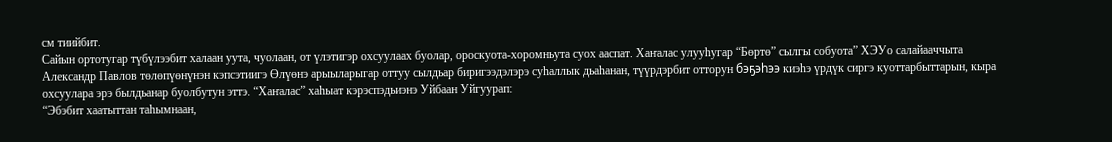см тиийбит.
Сайын ортотугар түбүлээбит халаан уута, чуолаан, от үлэтигэр охсуулаах буолар, ороскуота-хоромньута суох ааспат. Хаҥалас улууһугар “Бөртө” сылгы собуота” ХЭУо салайааччыта Александр Павлов төлөпүөнүнэн кэпсэтиигэ Өлүөнэ арыыларыгар оттуу сылдьар биригээдэлэрэ суһаллык дьаһанан, түүрдэрбит отторун бэҕэһээ киэһэ үрдүк сиргэ куоттарбыттарын, кыра охсуулара эрэ былдьанар буолбутун эттэ. “Хаҥалас” хаһыат кэрэспэдьиэнэ Уйбаан Уйгуурап:
“Эбэбит хаатыттан таһымнаан,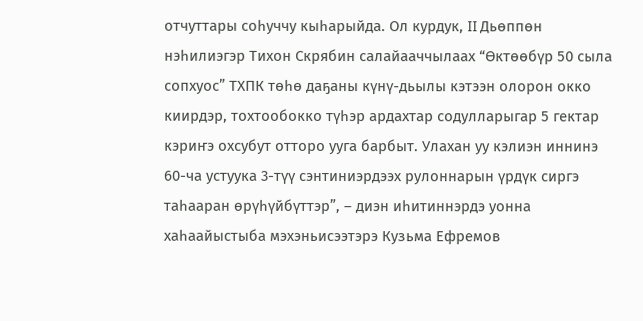отчуттары соһуччу кыһарыйда. Ол курдук, II Дьөппөн нэһилиэгэр Тихон Скрябин салайааччылаах “Өктөөбүр 50 сыла сопхуос” ТХПК төһө даҕаны күнү-дьылы кэтээн олорон окко киирдэр, тохтообокко түһэр ардахтар содулларыгар 5 гектар кэриҥэ охсубут отторо ууга барбыт. Улахан уу кэлиэн иннинэ 60-ча устуука 3-түү сэнтиниэрдээх рулоннарын үрдүк сиргэ таһааран өрүһүйбүттэр”, – диэн иһитиннэрдэ уонна хаһаайыстыба мэхэньисээтэрэ Кузьма Ефремов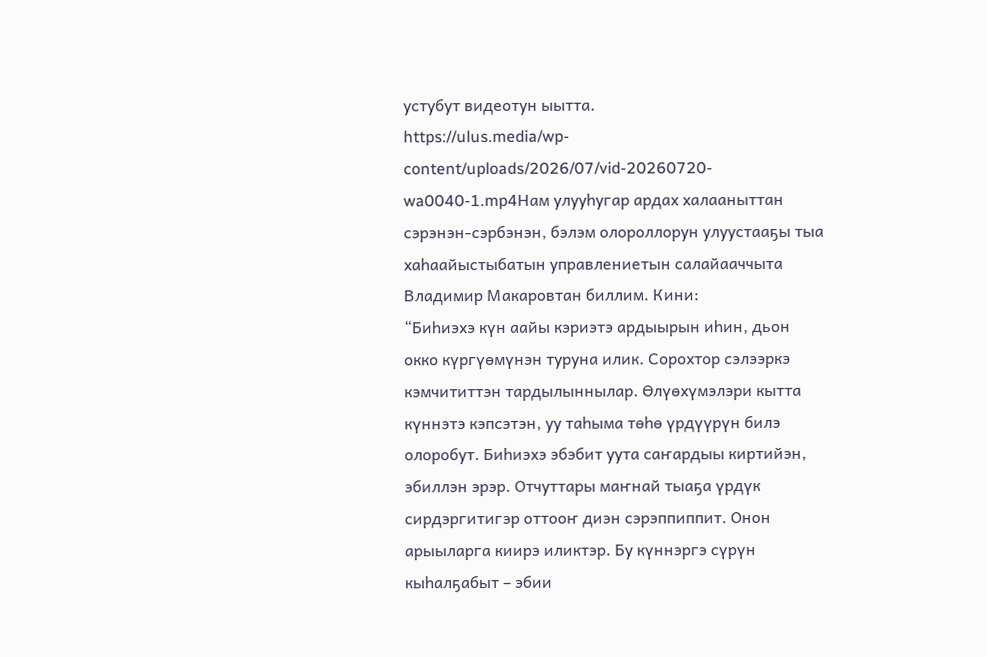устубут видеотун ыытта.
https://ulus.media/wp-content/uploads/2026/07/vid-20260720-wa0040-1.mp4Нам улууһугар ардах халааныттан сэрэнэн-сэрбэнэн, бэлэм олороллорун улуустааҕы тыа хаһаайыстыбатын управлениетын салайааччыта Владимир Макаровтан биллим. Кини:
“Биһиэхэ күн аайы кэриэтэ ардыырын иһин, дьон окко күргүөмүнэн туруна илик. Сорохтор сэлээркэ кэмчититтэн тардылыннылар. Өлүөхүмэлэри кытта күннэтэ кэпсэтэн, уу таһыма төһө үрдүүрүн билэ олоробут. Биһиэхэ эбэбит уута саҥардыы киртийэн, эбиллэн эрэр. Отчуттары маҥнай тыаҕа үрдүк сирдэргитигэр оттооҥ диэн сэрэппиппит. Онон арыыларга киирэ иликтэр. Бу күннэргэ сүрүн кыһалҕабыт – эбии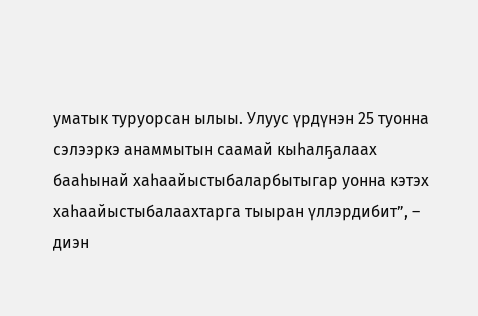уматык туруорсан ылыы. Улуус үрдүнэн 25 туонна сэлээркэ анаммытын саамай кыһалҕалаах бааһынай хаһаайыстыбаларбытыгар уонна кэтэх хаһаайыстыбалаахтарга тыыран үллэрдибит”, – диэн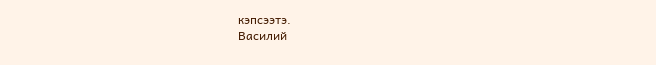кэпсээтэ.
Василий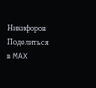Никифоров
Поделиться в MAX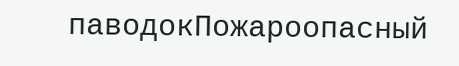паводокПожароопасный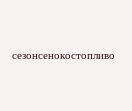сезонсенокостопливо